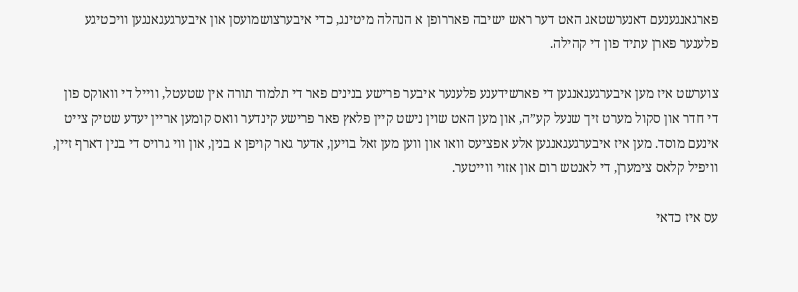פארגאנגענעם דאנערשטאג האט דער ראש ישיבה פאררופן א הנהלה מיטינג, כדי איבערצושמועסן און איבערגעגאנגען וויכטיגע פלענער פארן עתיד פון די קהילה.

צוערשט איז מען איבערגעגאנגען די פארשידענע פלענער איבער פרישע בנינים פאר די תלמוד תורה אין שטעטל, ווייל די וואוקס פון די חדר און סקול מערט זיך שנעל קע”ה, און מען האט שוין נישט קיין פלאץ פאר פרישע קינדער וואס קומען אריין יעדע שטיק צייט אינעם מוסד. מען איז איבערגעגאנגען אלע אפציעס וואו און ווען מען זאל בויען, אדער גאר קויפן א בנין, און ווי גרויס די בנין דארף זיין, וויפיל קלאס צימערן, די לאנטש רום און אזוי ווייטער.

עס איז כדאי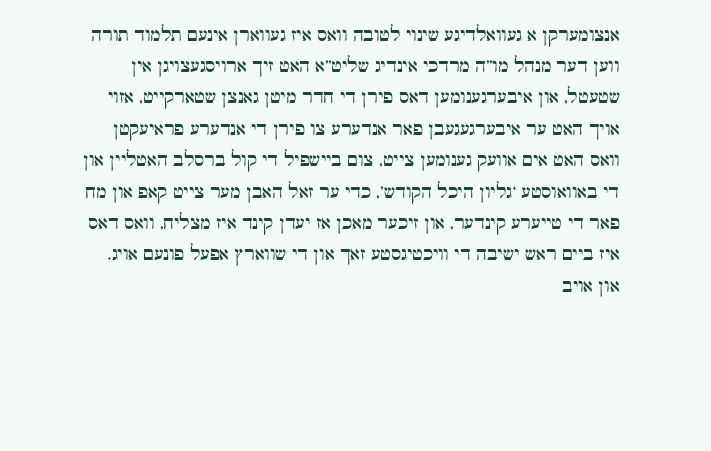אנצומערקן א געוואלדיגע שינוי לטובה וואס איז געווארן אינעם תלמוד תורה ווען דער מנהל מו”ה מרדכי אינדיג שליט”א האט זיך ארויסגעצויגן אין שטעטל, און איבערגענומען דאס פירן די חדר מיטן גאנצן שטארקייט, אזוי אויך האט ער איבערגעגעבן פאר אנדערע צו פירן די אנדערע פראיעקטן וואס האט אים אוועק גענומען צייט, צום ביישפיל די קול ברסלב האטליין און די באוואוסטע ‘גליון היכל הקודש’, כדי ער זאל האבן מער צייט קאפ און מח פאר די טייערע קינדער, און זיכער מאכן אז יעדן קינד איז מצליח, וואס דאס איז ביים ראש ישיבה די וויכטיגסטע זאך און די שווארץ אפעל פונעם אויג. און אויב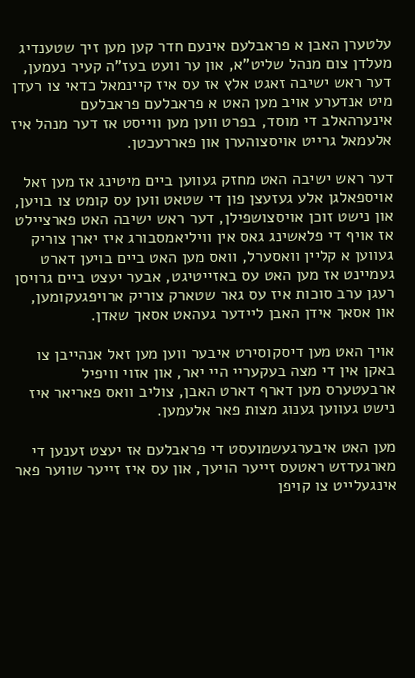עלטערן האבן א פראבלעם אינעם חדר קען מען זיך שטענדיג מעלדן צום מנהל שליט”א, און ער וועט בעז"ה קעיר נעמען, דער ראש ישיבה זאגט אלץ אז עס איז קיינמאל כדאי צו רעדן מיט אנדערע אויב מען האט א פראבלעם פראבלעם אינערהאלב די מוסד, בפרט ווען מען ווייסט אז דער מנהל איז אלעמאל גרייט אויסצוהערן און פאררעכטן.

דער ראש ישיבה האט מחזק געווען ביים מיטינג אז מען זאל אויספאלגן אלע געזעצן פון די שטאט ווען עס קומט צו בויען, און נישט זוכן אויסצושפילן, דער ראש ישיבה האט פארציילט אז אויף די פלאשינג גאס אין וויליאמסבורג איז יארן צוריק געווען א קליין וואסערל, וואס מען האט ביים בויען דארט געמיינט אז מען האט עס באזייטיגט, אבער יעצט ביים גרויסן רעגן ערב סוכות איז עס גאר שטארק צוריק ארויפגעקומען, און אסאך אידן האבן ליידער געהאט אסאך שאדן.

אויך האט מען דיסקוסירט איבער ווען מען זאל אנהייבן צו באקן אין די מצה בעקעריי היי יאר, און אזוי וויפיל ארבעטערס מען דארף דארט האבן, צוליב וואס פאריאר איז נישט געווען גענוג מצות פאר אלעמען.

מען האט איבערגעשמועסט די פראבלעם אז יעצט זענען די מארגעדזש ראטעס זייער הויעך, און עס איז זייער שווער פאר אינגעלייט צו קויפן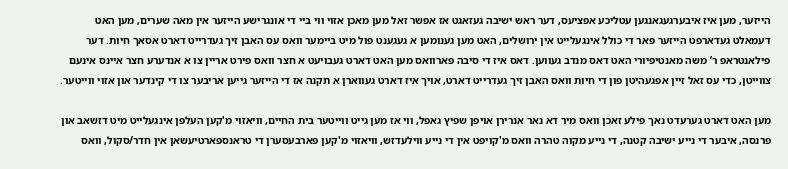הייזער, מען איז איבערגעגאנגען עטליכע אפציעס, דער ראש ישיבה געזאגט אז אפשר זאל מען מאכן אזוי ווי ביי די אונגרישע הייזער אין מאה שערים, מען האט דעמאלט געדארפט הייזער פאר די כולל אינגעלייט אין ירושלים, האט מען גענומען א געגענט פול מיט ביימער וואס עס האבן זיך געדרייט דארט אסאך חיות. דער פילאנטראפ ר’ משה מאנטיפיורי האט דאס מנדב געווען. דאס איז די סיבה פארוואס מען האט דארט געבויעט א חצר וואס פירט אריין צו א אנדערע חצר איינס אינעם צווייטן, כדי עס זאל זיין אפגעהיטן פון די חיות וואס האבן זיך געדרייט דארט, אויך איז דארט געווארן א תקנה אז די הייזער גייען אריבער צו די קינדער און אזוי ווייטער.

מען האט דארט גערעדט נאך פילע זאכן וואס מיר דא נאר אנרירן אויפן שפיץ גאפל, ווי אז מען גייט ווייטער בית החיים, וויאזוי מ'קען העלפן אינגעלייט מיט דזשאב און פרנסה, איבער די נייע ישיבה קטנה, די נייע מקוה טהרה וואס מ'קויפט אין די נייע ווילעדזש, וויאזוי מ'קען פארבעסערן די טראנספארטיעשאן אין חדר/סקול, וואס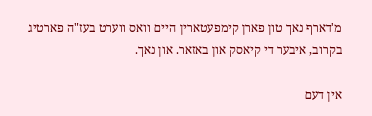מ'דארף נאך טון פארן קימפעטארין היים וואס ווערט בעז"ה פארטיג בקרוב, איבער די קיאסק און באזאר. און נאך.

אין דעם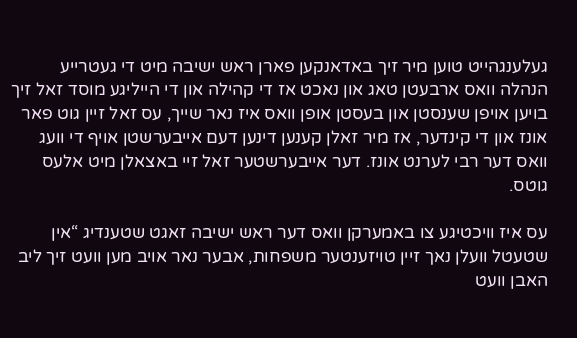געלענגהייט טוען מיר זיך באדאנקען פארן ראש ישיבה מיט די געטרייע הנהלה וואס ארבעטן טאג און נאכט אז די קהילה און די הייליגע מוסד זאל זיך בויען אויפן שענסטן און בעסטן אופן וואס איז נאר שייך, עס זאל זיין גוט פאר אונז און די קינדער, אז מיר זאלן קענען דינען דעם אייבערשטן אויף די וועג וואס דער רבי לערנט אונז. דער אייבערשטער זאל זיי באצאלן מיט אלעס גוטס.

עס איז וויכטיגע צו באמערקן וואס דער ראש ישיבה זאגט שטענדיג “אין שטעטל וועלן נאך זיין טויזענטער משפחות, אבער נאר אויב מען וועט זיך ליב האבן וועט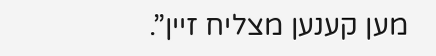מען קענען מצליח זיין”.